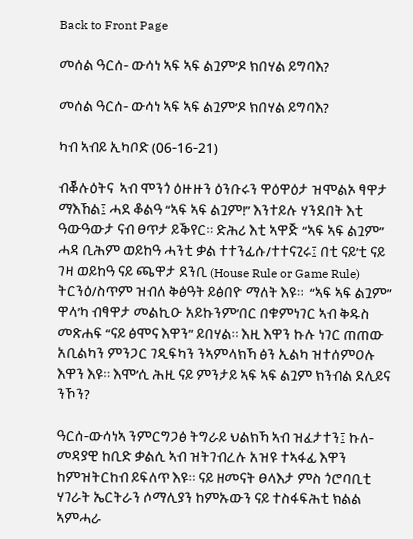Back to Front Page

መሰል ዓርሰ- ውሳነ ኣፍ ኣፍ ልጓም’ዶ ክበሃል ይግባእ?

መሰል ዓርሰ- ውሳነ ኣፍ ኣፍ ልጓም’ዶ ክበሃል ይግባእ?

ካብ ኣብይ ኢካቦድ (06-16-21)

ብቖሉዕትና  ኣብ ሞንጎ ዕዙዙን ዕንቡሩን ዋዕዋዕታ ዝሞልኦ ፃዋታ ማእኸል፤ ሓደ ቆልዓ “ኣፍ ኣፍ ልጓም!” እንተይሉ ሃንደበት እቲ ዓውዓውታ ናብ ፀጥታ ይቕየር። ድሕሪ እቲ ኣዋጅ “ኣፍ ኣፍ ልጓም” ሓዳ ቢሕም ወይከዓ ሓንቲ ቃል ተተንፊሱ/ተተናጊሩ፤ በቲ ናይ’ቲ ናይ ገዛ ወይከዓ ናይ ጫዋታ ደንቢ (House Rule or Game Rule) ትርንዕ/ስጥም ዝብለ ቅፅዓት ይፅበዮ ማለት እዩ።  “ኣፍ ኣፍ ልጓም” ዋላ’ካ ብፃዋታ መልኪዑ አይኩንም’በር በቁምነገር ኣብ ቅዱስ መጽሐፍ “ናይ ፅሞና እዋን” ይበሃል። እዚ እዋን ኩሉ ነገር ጠጠው አቢልካን ምንጋር ገዲፍካን ንኣምላክኻ ፅን ኢልካ ዝተሰምዐሉ እዋን እዩ። እሞ’ሲ ሕዚ ናይ ምንታይ ኣፍ ኣፍ ልጓም ክንብል ደሊይና ንኾን?

ዓርሰ-ውሳነኣ ንምርግጋፅ ትግራይ ህልክኻ ኣብ ዝፈታተን፤ ኩለ-መዳያዊ ከቢድ ቃልሲ ኣብ ዝትገብረሉ አዝዩ ተኣፋፊ እዋን ከምዝትርከብ ይፍለጥ እዩ። ናይ ዘመናት ፀላእታ ምስ ጎሮባቢቲ ሃገራት ኤርትራን ሶማሊያን ከምኡውን ናይ ተስፋፍሕቲ ክልል ኣምሓራ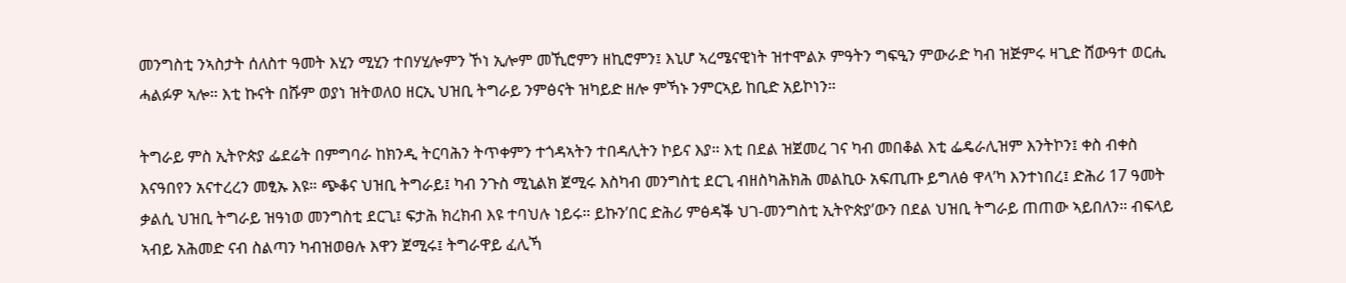መንግስቲ ንኣስታት ሰለስተ ዓመት እሂን ሚሂን ተበሃሂሎምን ኾነ ኢሎም መኺሮምን ዘኪሮምን፤ እኒሆ ኣረሜናዊነት ዝተሞልኦ ምዓትን ግፍዒን ምውራድ ካብ ዝጅምሩ ዛጊድ ሸውዓተ ወርሒ ሓልፉዎ ኣሎ። እቲ ኩናት በሹም ወያነ ዝትወለዐ ዘርኢ ህዝቢ ትግራይ ንምፅናት ዝካይድ ዘሎ ምኻኑ ንምርኣይ ከቢድ አይኮነን።

ትግራይ ምስ ኢትዮጵያ ፌደሬት በምግባራ ከክንዲ ትርባሕን ትጥቀምን ተጎዳኣትን ተበዳሊትን ኮይና እያ። እቲ በደል ዝጀመረ ገና ካብ መበቆል እቲ ፌዴራሊዝም እንትኮን፤ ቀስ ብቀስ እናዓበየን አናተረረን መፂኡ እዩ። ጭቆና ህዝቢ ትግራይ፤ ካብ ንጉስ ሚኒልክ ጀሚሩ እስካብ መንግስቲ ደርጊ ብዘስካሕክሕ መልኪዑ አፍጢጡ ይግለፅ ዋላ’ካ እንተነበረ፤ ድሕሪ 17 ዓመት ቃልሲ ህዝቢ ትግራይ ዝዓነወ መንግስቲ ደርጊ፤ ፍታሕ ክረክብ እዩ ተባህሉ ነይሩ። ይኩን’በር ድሕሪ ምፅዳቕ ህገ-መንግስቲ ኢትዮጵያ’ውን በደል ህዝቢ ትግራይ ጠጠው ኣይበለን። ብፍላይ ኣብይ አሕመድ ናብ ስልጣን ካብዝወፀሉ እዋን ጀሚሩ፤ ትግራዋይ ፈሊኻ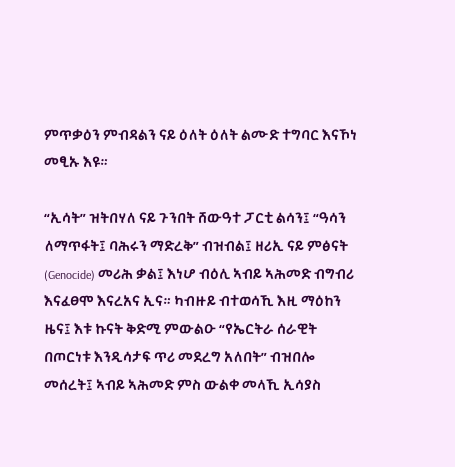ምጥቃዕን ምብዳልን ናይ ዕለት ዕለት ልሙድ ተግባር እናኾነ መፂኡ እዩ።

“ኢሳት” ዝትበሃለ ናይ ጉንበት ሸውዓተ ፓርቲ ልሳን፤ “ዓሳን ለማጥፋት፤ ባሕሩን ማድረቅ” ብዝብል፤ ዘሪኢ ናይ ምፅናት (Genocide) መሪሕ ቃል፤ እነሆ ብዕሊ ኣብይ ኣሕመድ ብግብሪ እናፈፀሞ እናረአና ኢና። ካብዙይ ብተወሳኺ እዚ ማዕከን ዜና፤ እቱ ኩናት ቅድሚ ምውልዑ “የኤርትራ ሰራዊት በጦርነቱ እንዲሳታፍ ጥሪ መደረግ አለበት” ብዝበሎ መሰረት፤ ኣብይ ኣሕመድ ምስ ውልቀ መላኺ ኢሳያስ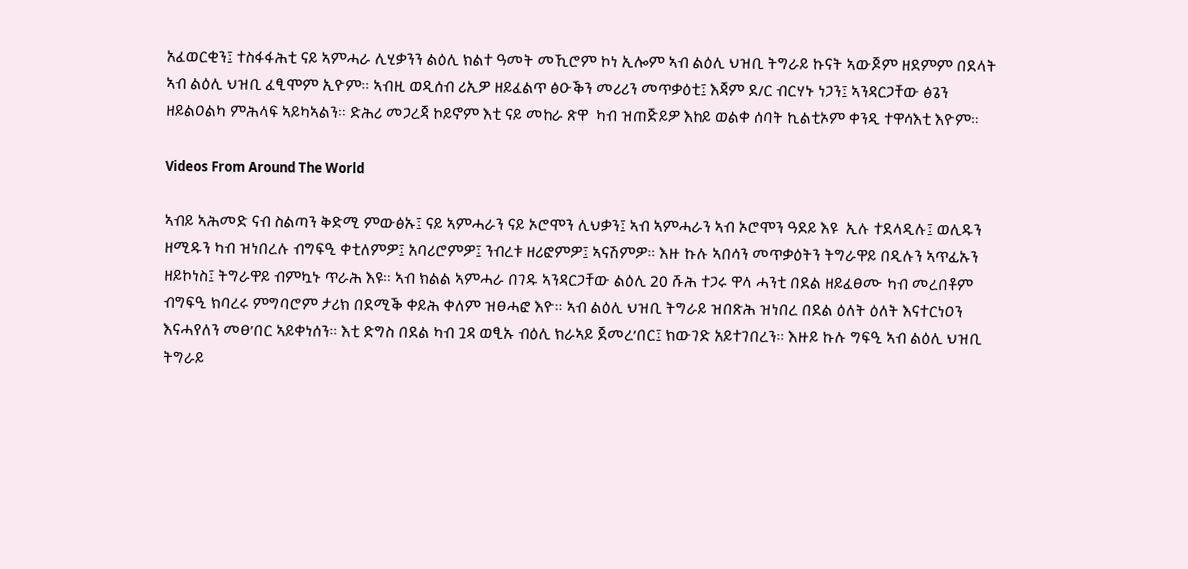አፈወርቂን፤ ተስፋፋሕቲ ናይ ኣምሓራ ሊሂቃንን ልዕሊ ክልተ ዓመት መኺሮም ኮነ ኢሎም ኣብ ልዕሊ ህዝቢ ትግራይ ኩናት ኣውጆም ዘደምም በደላት ኣብ ልዕሊ ህዝቢ ፈፂሞም ኢዮም። ኣብዚ ወዲሰብ ሪኢዎ ዘይፈልጥ ፅዑቕን መሪሪን መጥቃዕቲ፤ እጃም ደ/ር ብርሃኑ ነጋን፤ ኣንዳርጋቸው ፅጌን ዘይልዐልካ ምሕላፍ ኣይካኣልን። ድሕሪ መጋረጃ ኮይኖም እቲ ናይ መከራ ጽዋ  ካብ ዝጠጅይዎ እከይ ወልቀ ሰባት ኪልቲኦም ቀንዲ ተዋሳእቲ እዮም።

Videos From Around The World

ኣብይ ኣሕመድ ናብ ስልጣን ቅድሚ ምውፅኡ፤ ናይ ኣምሓራን ናይ ኦሮሞን ሊህቃን፤ ኣብ ኣምሓራን ኣብ ኦሮሞን ዓደይ እዩ  ኢሉ ተደላዲሉ፤ ወሊዱን ዘሚዱን ካብ ዝነበረሉ ብግፍዒ ቀቲለምዎ፤ አባሪሮምዎ፤ ንብረቱ ዘሪፎምዎ፤ ኣናሽምዎ። እዙ ኩሉ ኣበሳን መጥቃዕትን ትግራዋይ በዲሉን ኣጥፊኡን ዘይኮነስ፤ ትግራዋይ ብምኳኑ ጥራሕ እዩ። ኣብ ክልል ኣምሓራ በገዱ ኣንዳርጋቸው ልዕሊ 20 ሹሕ ተጋሩ ዋላ ሓንቲ በደል ዘይፈፀሙ ካብ መረበቶም ብግፍዒ ክባረሩ ምግባሮም ታሪክ በደሚቕ ቀይሕ ቀለም ዝፀሓፎ እዮ። ኣብ ልዕሊ ህዝቢ ትግራይ ዝበጽሕ ዝነበረ በደል ዕለት ዕለት እናተርነዐን እናሓየለን መፀ’በር ኣይቀነሰን። እቲ ድግስ በደል ካብ ጓዳ ወፂኡ ብዕሊ ክራኣይ ጀመረ’በር፤ ክውገድ አይተገበረን። እዙይ ኩሉ ግፍዒ ኣብ ልዕሊ ህዝቢ ትግራይ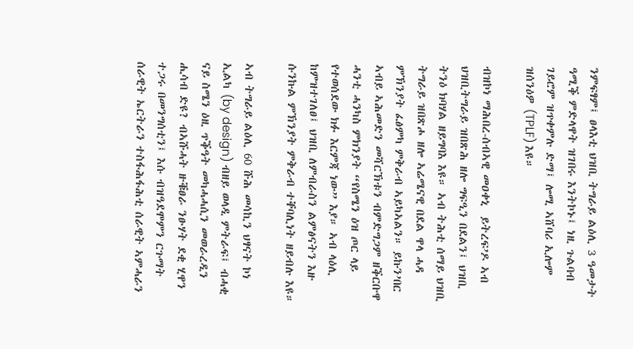ንምፍፃም፤ ፀላእቲ ህዝቢ ትግራይ ልዕሊ 3 ዓመታት ዓሚቕ ምድላዋት ዝገበሩ እንትኮኑ፤ ነዚ ጉልባብ ገይሮም ዝጥቀምሉ ድማ፤ ሎሚ ኣሸባሪ ኢሎም ዝሰንዕዎ (TPLF) እዩ።

ብዝኮነ ማሕበረ-ሰብኣዊ መዐቀኒ  ይትረፍ’ዶ ኣብ  ህዝቢትግራይ ዝበጽሕ ዘሎ ግፍዒን በደልን፤ ህዝቢ ትንዕ ክባሃል ዘይግባእ እዩ። ኣብ ትሕቲ ሰማይ ህዝቢ ትግራይ ዝበጽሖ ዘሎ ኣሬሜናዊ በደል ዋላ ሓዳ ምኽንያት ፈፅምካ ምቅራብ ኣይካኣልን። ይኩን’በር ኣብይ ኣሕመድን መሻርኽቱን ብምድግጋም ዘቕርቡዋ ሓንቲ ሓንካስ ምክንያት “የስሜን ዕዝ ጦር ላይ የተወሰደው ክፉ እርምጃ ነው” እያ። ኣብ ላዕሊ ከምዝተገለፀ፤ ህዝቢ ለምብራስን ልምፅናትን እዙ ሱንኩል ምኽንያት ምቅራብ ተቐባሊነት ዘይብሉ እዩ።

ኣብ ትግራይ ልዕሊ 60 ሹሕ መሳኪን ህፃናት ኮነ ኢልካ (by design) ብዘይ ወላዲ ምትራፍ፤ ብሓቂ ናይ ስሜን ዕዚ ጥቕዓት መካሓሓሲን መወራረዲን ሒሳብ ድዩ? ብኣሹሓት ዙቑፀራ ንፁሃት ደቂ ሂዋን ተጋሩ በመንግሰቲን፤ እሱ ብዝዓደሞምን ርጉማት ሰራዊት ኤርትራን ተስፋሕፋሕቲ ሰራዊት ኣምሓራን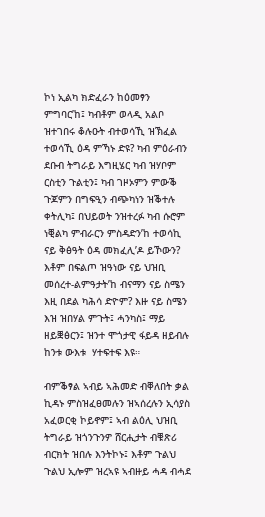ኮነ ኢልካ ክድፈራን ከዕመፃን ምግባር’ከ፤ ካብቶም ወላዲ አልቦ ዝተገበሩ ቆሉዑት ብተወሳኺ ዝኽፈል ተወሳኺ ዕዳ ምኻኑ ድዩ? ካብ ምዕራብን ደቡብ ትግራይ እግዚሄር ካብ ዝሃቦም ርስቲን ጉልቲን፤ ካብ ገዞኦምን ምውቕ ጉጆምን በግፍዒን ብጭካነን ዝቕተሉ ቀትሊካ፤ በህይወት ንዝተረፉ ካብ ሱሮም ነቒልካ ምብራርን ምስዳድን’ከ ተወሳኪ ናይ ቅፅዓት ዕዳ መክፈሊ’ዶ ይኾውን? እቶም በፍልጦ ዝዓነው ናይ ህዝቢ መሰረተ-ልምዓታት’ከ ብናማን ናይ ስሜን እዚ በደል ካሕሳ ድዮም? እዙ ናይ ስሜን እዝ ዝበሃል ምጉት፤ ሓንካስ፤ ማይ ዘይቛፅርን፤ ዝንተ ሞጎታዊ ፋይዳ ዘይብሉ ከንቱ ውእቱ  ሃተፍተፍ እዩ።

ብምቕፃል ኣብይ ኣሕመድ ብቐለበት ቃል ኪዳኑ ምስዝፈፀመሉን ዝኣሰረሉን ኢሳያስ አፈወርቂ ኮይኖም፤ ኣብ ልዕሊ ህዝቢ ትግራይ ዝጎንጉንዎ ሸርሒታት ብቑጽሪ ብርክት ዝበሉ እንትኮኑ፤ እቶም ጉልህ ጉልህ ኢሎም ዝረኣዩ ኣብዙይ ሓዳ ብሓደ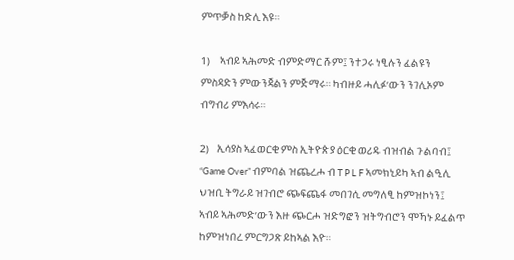ምጥቓስ ከድሊ እዩ።

1)     ኣብይ ኣሕመድ ብምድማር ሹም፤ ንተጋሩ ነፂሉን ፈልዩን ምስዳድን ምውንጃልን ምጅማሩ። ካብዙይ ሓሊፉ’ውን ንገሊኦም ብግብሪ ምእሳሩ።

2)    ኢሳያስ ኣፈወርቂ ምስ ኢትዮጵያ ዕርቂ ወሪዱ ብዝብል ጉልባብ፤ “Game Over” ብምባል ዝጨረሖ ብ T P L F ኣመክኒይካ ኣብ ልዒሊ ህዝቢ ትግራይ ዝገብሮ ጭፍጨፋ መበገሲ መግለፂ ከምዝኮነን፤ ኣብይ ኣሕመድ’ውን እዙ ጭርሖ ዝድግፎን ዝትግብሮን ሞኻኑ ይፈልጥ ከምዝነበረ ምርግጋጽ ይከኣል እዮ።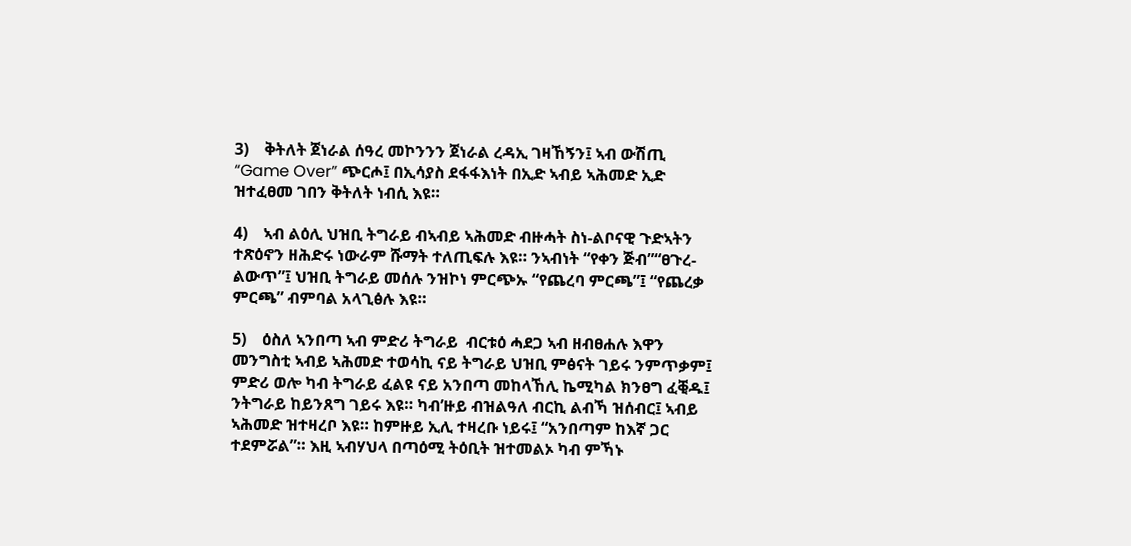3)    ቅትለት ጀነራል ሰዓረ መኮንንን ጀነራል ረዳኢ ገዛኸኝን፤ ኣብ ውሽጢ “Game Over” ጭርሖ፤ በኢሳያስ ደፋፋእነት በኢድ ኣብይ ኣሕመድ ኢድ ዝተፈፀመ ገበን ቅትለት ነብሲ እዩ።

4)    ኣብ ልዕሊ ህዝቢ ትግራይ ብኣብይ ኣሕመድ ብዙሓት ስነ-ልቦናዊ ጉድኣትን ተጽዕኖን ዘሕድሩ ነውራም ሹማት ተለጢፍሉ እዩ። ንኣብነት “የቀን ጅብ”“ፀጉረ-ልውጥ”፤ ህዝቢ ትግራይ መሰሉ ንዝኮነ ምርጭኡ “የጨረባ ምርጫ”፤ “የጨረቃ ምርጫ” ብምባል አላጊፅሉ እዩ።

5)    ዕስለ ኣንበጣ ኣብ ምድሪ ትግራይ  ብርቱዕ ሓደጋ ኣብ ዘብፀሐሉ እዋን መንግስቲ ኣብይ ኣሕመድ ተወሳኪ ናይ ትግራይ ህዝቢ ምፅናት ገይሩ ንምጥቃም፤ ምድሪ ወሎ ካብ ትግራይ ፈልዩ ናይ አንበጣ መከላኸሊ ኬሚካል ክንፀግ ፈቒዱ፤ ንትግራይ ከይንጸግ ገይሩ እዩ። ካብ’ዙይ ብዝልዓለ ብርኪ ልብኻ ዝሰብር፤ ኣብይ ኣሕመድ ዝተዛረቦ እዩ። ከምዙይ ኢሊ ተዛረቡ ነይሩ፤ “አንበጣም ከእኛ ጋር ተደምሯል”። እዚ ኣብሃህላ በጣዕሚ ትዕቢት ዝተመልኦ ካብ ምኻኑ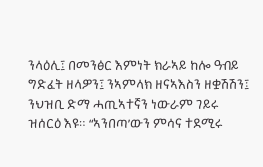ንላዕሊ፤ በመንፅር እምነት ክራኣይ ከሎ ዓብይ ግድፈት ዘላዎን፤ ንኣምላክ ዘናኣእስን ዘቋሽሽን፤ ንህዝቢ ድማ ሓጢኣተኛን ነውራም ገይሩ ዝሰርዕ እዩ። “ኣንበጣ’ውን ምሳና ተደሚሩ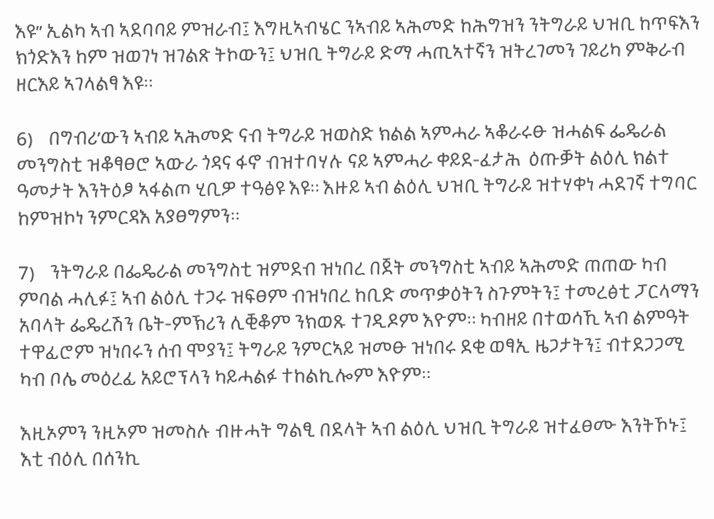እዩ” ኢልካ ኣብ ኣደባባይ ምዝራብ፤ እግዚኣብሄር ንኣብይ ኣሕመድ ከሕግዝን ንትግራይ ህዝቢ ከጥፍእን ክጎድእን ከም ዝወገነ ዝገልጽ ትኮውን፤ ህዝቢ ትግራይ ድማ ሓጢኣተኛን ዝትረገመን ገይሪካ ምቅራብ ዘርእይ ኣገላልፃ እዩ።

6)    በግብሪ’ውን ኣብይ ኣሕመድ ናብ ትግራይ ዝወስድ ክልል ኣምሓራ ኣቆራሩፁ ዝሓልፍ ፌዴራል መንግስቲ ዝቆፃፀሮ ኣውራ ጎዳና ፋኖ ብዝተባሃሉ ናይ ኣምሓራ ቀይደ-ፈታሕ  ዕጡቓት ልዕሊ ክልተ ዓመታት እንትዕፆ ኣፋልጦ ሂቢዎ ተዓፅዩ እዩ። እዙይ ኣብ ልዕሊ ህዝቢ ትግራይ ዝተሃቀነ ሓደገኛ ተግባር ከምዝኮነ ንምርዳእ አያፀግምን።

7)    ንትግራይ በፌዴራል መንግስቲ ዝምደብ ዝነበረ በጀት መንግስቲ ኣብይ ኣሕመድ ጠጠው ካብ ምባል ሓሊፉ፤ ኣብ ልዕሊ ተጋሩ ዝፍፀም ብዝነበረ ከቢድ መጥቃዕትን ስጉምትን፤ ተመረፅቲ ፓርላማን አባላት ፌዴረሽን ቤት-ምኽሪን ሊቒቆም ንክወጹ ተገዲዶም እዮም። ካብዘይ በተወሳኺ ኣብ ልምዓት ተዋፊሮም ዝነበሩን ሰብ ሞያን፤ ትግራይ ንምርኣይ ዝመፁ ዝነበሩ ደቂ ወፃኢ ዜጋታትን፤ ብተደጋጋሚ ካብ ቦሌ መዕረፊ አይሮፕላን ካይሓልፉ ተከልኪሎም እዮም።

እዚኦምን ንዚኦም ዝመስሉ ብዙሓት ግልፂ በደላት ኣብ ልዕሊ ህዝቢ ትግራይ ዝተፈፀሙ እንትኾኑ፤ እቲ ብዕሊ በሰንኪ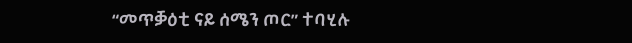“መጥቓዕቲ ናይ ሰሜን ጦር” ተባሂሉ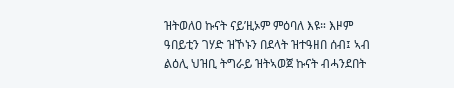ዝትወለዐ ኩናት ናይ’ዚኦም ምዕባለ እዩ። እዞም ዓበይቲን ገሃድ ዝኾኑን በደላት ዝተዓዘበ ሰብ፤ ኣብ ልዕሊ ህዝቢ ትግራይ ዝትኣወጀ ኩናት ብሓንደበት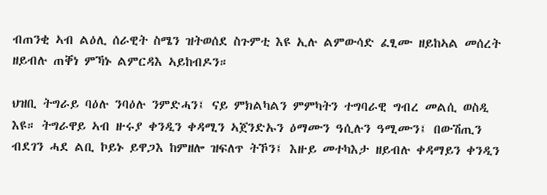ብጠንቂ ኣብ ልዕሊ ሰራዊት ስሜን ዝትወሰደ ስጉምቲ እዩ ኢሉ ልምውሳድ ፈፂሙ ዘይከኣል መሰረት ዘይብሉ ጠቐነ ምኻኑ ልምርዳእ ኣይከብዶን።

ህዝቢ ትግራይ ባዕሉ ንባዕሉ ንምድሓን፤ ናይ ምክልካልን ምምካትን ተግባራዊ ግብረ መልሲ ወስዲ እዩ። ትግራዋይ ኣብ ዙሩያ ቀንዲን ቀዳሚን ኣጀንድኡን ዕማሙን ዓሲሉን ዓሚሙን፤ በውሽጢን ብደገን ሓደ ልቢ ኮይኑ ይዋጋእ ከምዘሎ ዝፍለጥ ትኾን፤ እዙይ መተካእታ ዘይብሉ ቀዳማይን ቀንዲን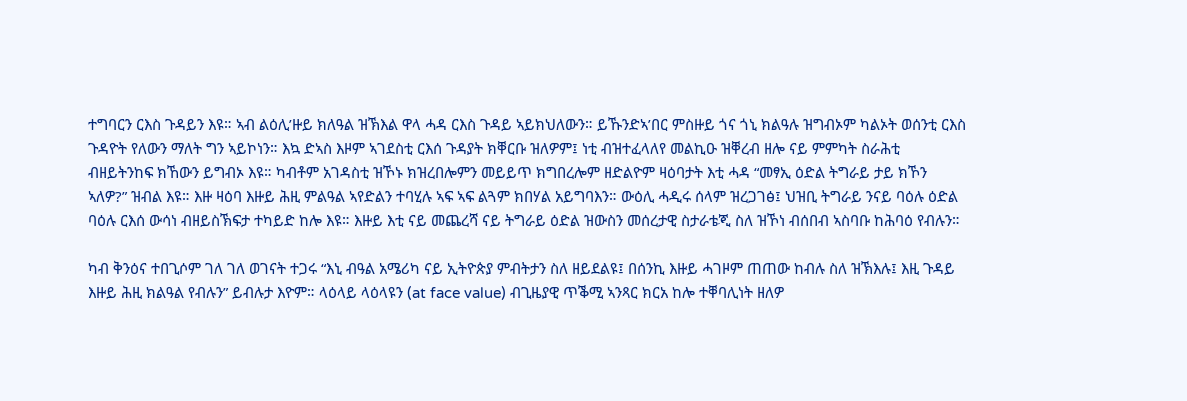ተግባርን ርእስ ጉዳይን እዩ። ኣብ ልዕሊ’ዙይ ክለዓል ዝኽእል ዋላ ሓዳ ርእስ ጉዳይ ኣይክህለውን። ይኹንድኣ’በር ምስዙይ ጎና ጎኒ ክልዓሉ ዝግብኦም ካልኦት ወሰንቲ ርእስ ጉዳዮት የለውን ማለት ግን ኣይኮነን። እኳ ድኣስ እዞም ኣገደስቲ ርእሰ ጉዳያት ክቐርቡ ዝለዎም፤ ነቲ ብዝተፈላለየ መልኪዑ ዝቐረብ ዘሎ ናይ ምምካት ስራሕቲ ብዘይትንከፍ ክኸውን ይግብኦ እዩ። ካብቶም አገዳስቲ ዝኾኑ ክዝረበሎምን መይይጥ ክግበረሎም ዘድልዮም ዛዕባታት እቲ ሓዳ “መፃኢ ዕድል ትግራይ ታይ ክኾን ኣለዎ?” ዝብል እዩ። እዙ ዛዕባ እዙይ ሕዚ ምልዓል ኣየድልን ተባሂሉ ኣፍ ኣፍ ልጓም ክበሃል አይግባእን። ውዕሊ ሓዲሩ ሰላም ዝረጋገፅ፤ ህዝቢ ትግራይ ንናይ ባዕሉ ዕድል ባዕሉ ርእሰ ውሳነ ብዘይስኽፍታ ተካይድ ከሎ እዩ። እዙይ እቲ ናይ መጨረሻ ናይ ትግራይ ዕድል ዝውስን መሰረታዊ ስታራቴጂ ስለ ዝኾነ ብሰበብ ኣስባቡ ከሕባዕ የብሉን።

ካብ ቅንዕና ተበጊሶም ገለ ገለ ወገናት ተጋሩ “እኒ ብዓል አሜሪካ ናይ ኢትዮጵያ ምብትታን ስለ ዘይደልዩ፤ በሰንኪ እዙይ ሓገዞም ጠጠው ከብሉ ስለ ዝኽእሉ፤ እዚ ጉዳይ እዙይ ሕዚ ክልዓል የብሉን” ይብሉታ እዮም። ላዕላይ ላዕላዩን (at face value) ብጊዜያዊ ጥቕሚ ኣንጻር ክርአ ከሎ ተቐባሊነት ዘለዎ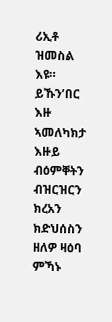ሪኢቶ ዝመስል እዩ። ይኹን’በር እዙ ኣመለካክታ እዙይ ብዕምቐትን ብዝርዝርን ክረአን ክድህሰስን ዘለዎ ዛዕባ ምኻኑ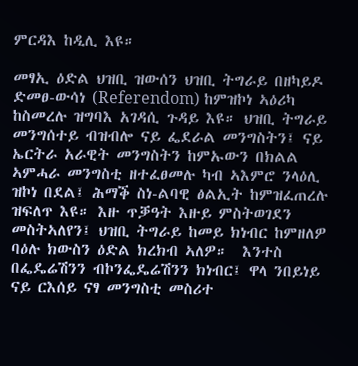ምርዳእ ከዲሊ እዩ።

መፃኢ ዕድል ህዝቢ ዝውሰን ህዝቢ ትግራይ በዘካይዶ ድመፀ-ውሳነ (Referendom) ከምዝኮነ ኣዕሪካ ከስመረሉ ዝግባእ አገዳሲ ጉዳይ እዩ። ህዝቢ ትግራይ መንግሰተይ ብዝብሎ ናይ ፌደራል መንግስትን፤ ናይ ኤርትራ አራዊት መንግስትን ከምኡውን በክልል ኣምሓራ መንግስቲ ዘተፈፀመሉ ካብ ኣእምሮ ንላዕሊ ዝኮነ በደል፤ ሕማቕ ስነ-ልባዊ ፅልኢት ከምዝፈጠረሉ ዝፍለጥ እዩ። እዙ ጥቓዓት እዙይ ምስትወገደን መስትኣለየን፤ ህዝቢ ትግራይ ከመይ ክነብር ከምዘለዎ ባዕሉ ክውስን ዕድል ክረክብ ኣለዎ።  እንተስ በፌዴሬሽንን ብኮንፌዴሬሽንን ክነብር፤ ዋላ ንበይነይ ናይ ርእሰይ ናፃ መንግስቲ መስሪተ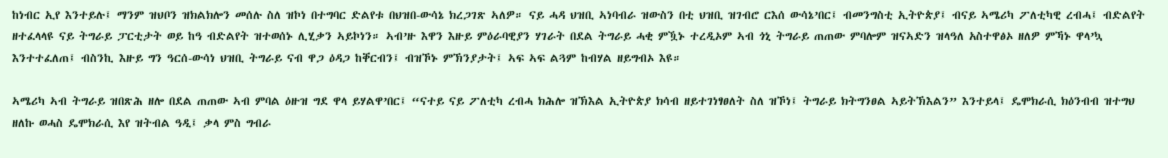ከነብር ኢየ እንተይሉ፤ ማንም ዝህቦን ዝክልክሎን መሰሉ ስለ ዝኮነ በተግባር ድልየቱ በህዝበ-ውሳኔ ክረጋገጽ ኣለዎ። ናይ ሓዳ ህዝቢ ኣነባብራ ዝውስን በቲ ህዝቢ ዝገብሮ ርእሰ ውሳኔ’በር፤ ብመንግስቲ ኢትዮጵያ፤ ብናይ ኣሜሪካ ፖለቲካዊ ረብሓ፤ ብድልየት ዘተፈላላዩ ናይ ትግራይ ፓርቲታት ወይ ከዓ ብድልየት ዝተወሰኑ ሊሂቃን ኣይኮነን። ኣብ’ዙ እዋን እዙይ ምዕራባዊያን ሃገራት በደል ትግራይ ሓቂ ምዃኑ ተረዲኦም ኣብ ጎኒ ትግራይ ጠጠው ምባሎም ዝናኣድን ዝላዓለ አስተዋፅኦ ዘለዎ ምኻኑ ዋላ’ኳ  እንተተፈለጠ፤ ብስንኪ እዙይ ግን ዓርሰ-ውሳነ ህዝቢ ትግራይ ናብ ዋጋ ዕዳጋ ከቐርብን፤ ብዝኾኑ ምኽንያታት፤ ኣፍ ኣፍ ልጓም ከብሃል ዘይግብኦ እዩ።

ኣሜሪካ ኣብ ትግራይ ዝበጽሕ ዘሎ በደል ጠጠው ኣብ ምባል ዕዙዝ ግደ ዋላ ይሃልዋ’በር፤ “ናተይ ናይ ፖለቲካ ረብሓ ክሕሎ ዝኽእል ኢትዮጵያ ክሳብ ዘይተገነፃፀለት ስለ ዝኾነ፤ ትግራይ ክትግንፀል ኣይትኽእልን” እንተይላ፤ ዴሞክራሲ ክዕንብብ ዝተግህ ዘለኩ ወሓስ ዴሞክራሲ እየ ዝትብል ዓዲ፤ ቃላ ምስ ግብራ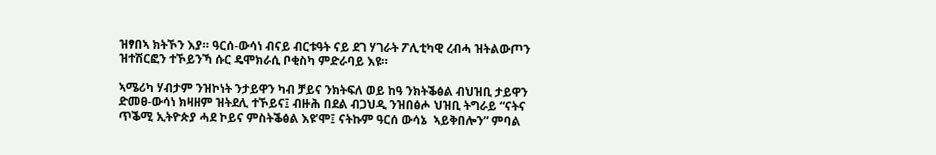ዝፃበኣ ክትኾን እያ። ዓርሰ-ውሳነ ብናይ ብርቱዓት ናይ ደገ ሃገራት ፖሊቲካዊ ረብሓ ዝትልውጦን ዝተሽርፎን ተኾይንኻ ሱር ዴሞክራሲ ቦቂስካ ምድራባይ እዩ።

ኣሜሪካ ሃብታም ንዝኮነት ንታይዋን ካብ ቻይና ንክትፍለ ወይ ከዓ ንክትቕፅል ብህዝቢ ታይዋን ድመፀ-ውሳነ ክዛዘም ዝትደሊ ተኾይና፤ ብዙሕ በደል ብጋህዲ ንዝበፅሖ ህዝቢ ትግራይ “ናትና ጥቕሚ ኢትዮጵያ ሓደ ኮይና ምስትቕፅል እዩ’ሞ፤ ናትኩም ዓርሰ ውሳኔ  ኣይቅበሎን” ምባል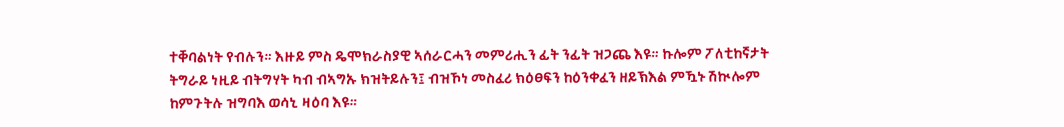ተቐባልነት የብሉን። እዙይ ምስ ዴሞክራስያዊ ኣሰራርሓን መምሪሒን ፊት ንፊት ዝጋጨ እዩ። ኩሎም ፖለቲከኛታት ትግራይ ነዚይ ብትግሃት ካብ ብኣግኡ ክዝትይሉን፤ ብዝኾነ መስፈሪ ክዕፀፍን ከዕንቀፈን ዘይኽእል ምዃኑ ሽኲሎም ከምጉትሉ ዝግባእ ወሳኒ ዛዕባ እዩ።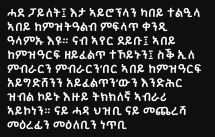ሓደ ፓይለት፤ እታ ኣይሮፕላን ካበይ ተልዒላ ኣበይ ከምዝትዓልብ ምፍላጥ ቀንዲ ዓላምኡ እዩ። ናብ ኣየር ደይቡ፤ ኣበይ ከምዝዓርፍ ዘይፈልጥ ተኾይኑን፤ ስቕ ኢለ ምብራርን ምብራርን’በር ኣበይ ከምዝዓርፍ አይግድሸንን አይፈልጥን’ውን እንድሕር ዝብል ኮይኑ እዙይ ትክክለኛ ኣብራሪ ኣይኮነን። ናይ ሓዳ ህዝቢ ናይ መጨረሻ መዕረፊን መዕለቢን ነጥቢ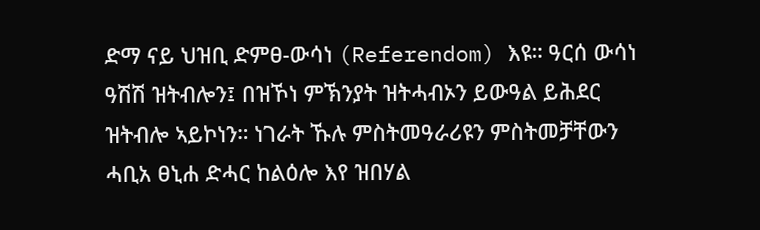ድማ ናይ ህዝቢ ድምፀ-ውሳነ (Referendom) እዩ። ዓርሰ ውሳነ ዓሽሽ ዝትብሎን፤ በዝኾነ ምኽንያት ዝትሓብኦን ይውዓል ይሕደር ዝትብሎ ኣይኮነን። ነገራት ኹሉ ምስትመዓራሪዩን ምስትመቻቸውን ሓቢአ ፀኒሐ ድሓር ከልዕሎ እየ ዝበሃል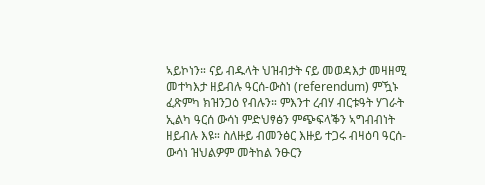ኣይኮነን። ናይ ብዱላት ህዝብታት ናይ መወዳእታ መዛዘሚ መተካእታ ዘይብሉ ዓርሰ-ውስነ (referendum) ምዃኑ ፈጽምካ ክዝንጋዕ የብሉን። ምእንተ ረብሃ ብርቱዓት ሃገራት ኢልካ ዓርሰ ውሳነ ምድህፃፅን ምጭፍላቕን ኣግብብነት ዘይብሉ እዩ። ስለዙይ ብመንፅር እዙይ ተጋሩ ብዛዕባ ዓርሰ-ውሳነ ዝህልዎም መትከል ንፁርን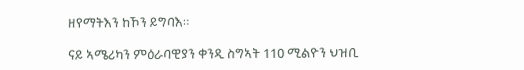ዘየማትእን ከኾን ይግባእ።

ናይ ኣሜሪካን ምዕራባዊያን ቀንዲ ስግኣት 110 ሚልዮን ህዝቢ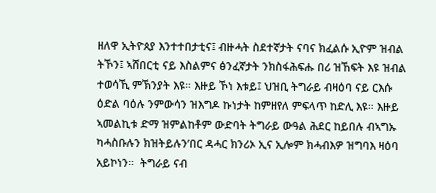ዘለዋ ኢትዮጰያ እንተተበታቲና፤ ብዙሓት ስደተኛታት ናባና ክፈልሱ ኢዮም ዝብል ትኾን፤ ኣሸበርቲ ናይ እስልምና ፅንፈኛታት ንክስፋሕፍሑ በሪ ዝኸፍት እዩ ዝብል ተወሳኺ ምኽንያት እዩ። እዙይ ኾነ እቱይ፤ ህዝቢ ትግራይ ብዛዕባ ናይ ርእሱ ዕድል ባዕሉ ንምውሳን ዝእግዶ ኩነታት ከምዘየለ ምፍላጥ ከድሊ እዩ። እዙይ ኣመልኪቱ ድማ ዝምልከቶም ውድባት ትግራይ ውዓል ሕደር ከይበሉ ብኣግኡ ካሓስቡሉን ክዝትይሉን’በር ዳሓር ክንሪኦ ኢና ኢሎም ክሓብእዎ ዝግባእ ዛዕባ አይኮነን።  ትግራይ ናብ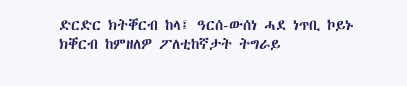ድርድር ክትቐርብ ከላ፤ ዓርሰ-ውሰነ ሓደ ነጥቢ ኮይኑ ክቐርብ ከምዘለዎ ፖለቲከኛታት ትግራይ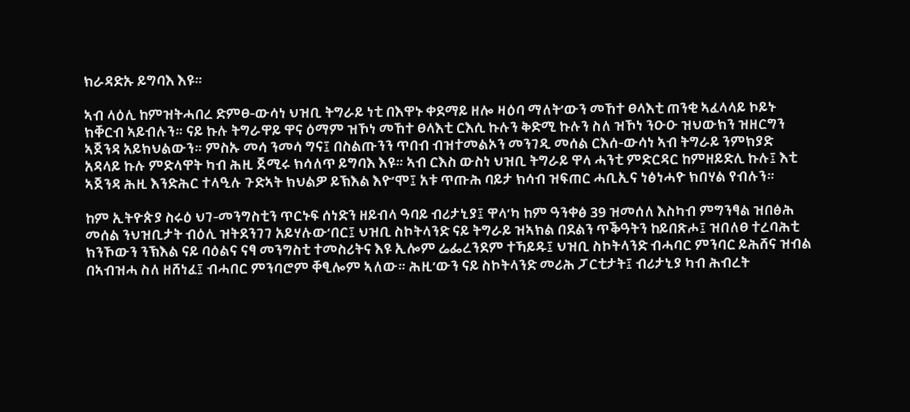ክራዳድኡ ይግባእ እዩ።

ኣብ ላዕሊ ከምዝትሓበረ ድምፀ-ውሳነ ህዝቢ ትግራይ ነቲ በእዋኑ ቀደማይ ዘሎ ዛዕባ ማለት’ውን መኸተ ፀላእቲ ጠንቂ ኣፈላላይ ኮይኑ ክቐርብ ኣይብሉን። ናይ ኩሉ ትግራዋይ ዋና ዕማም ዝኾነ መኸተ ፀላእቲ ርእሲ ኩሉን ቅድሚ ኩሉን ስለ ዝኾነ ንዑዑ ዝህውክን ዝዘርግን ኣጀንዳ አይክህልውን። ምስኡ መሳ ንመሳ ግና፤ በስልጡንን ጥበብ ብዝተመልኦን መንገዲ መሰል ርእሰ-ውሳነ ኣብ ትግራይ ንምክያድ አዳላይ ኩሉ ምድላዋት ካብ ሕዚ ጀሚሩ ክሳለጥ ይግባእ እዩ። ኣብ ርእስ ውስነ ህዝቢ ትግራይ ዋላ ሓንቲ ምድርዳር ከምዘይድሊ ኩሉ፤ እቲ ኣጀንዳ ሕዚ እንድሕር ተላዒሉ ጉድኣት ክህልዎ ይኽእል እዮ’ሞ፤ አቱ ጥጡሕ ባይታ ክሳብ ዝፍጠር ሓቢኢና ነፅነሓዮ ክበሃል የብሉን።

ከም ኢትዮጵያ ስሩዕ ህገ-መንግስቲን ጥርኑፍ ሰነድን ዘይብላ ዓባይ ብሪታኒያ፤ ዋላ’ካ ከም ዓንቀፅ 39 ዝመሰለ እስካብ ምግንፃል ዝበፅሕ መሰል ንህዝቢታት ብዕሊ ዝትደንገገ አይሃሉው’በር፤ ህዝቢ ስኮትላንድ ናይ ትግራይ ዝኣክል በደልን ጥቕዓትን ከይበጽሖ፤ ዝበለፀ ተረባሕቲ ክንኾውን ንኽእል ናይ ባዕልና ናፃ መንግስቲ ተመስሪትና እዩ ኢሎም ሬፌረንደም ተኻይዱ፤ ህዝቢ ስኮትላንድ ብሓባር ምንባር ይሕሸና ዝብል በኣብዝሓ ስለ ዘሸነፈ፤ ብሓበር ምንባሮም ቐፂሎም ኣለው። ሕዚ’ውን ናይ ስኮትላንድ መሪሕ ፓርቲታት፤ ብሪታኒያ ካብ ሕብረት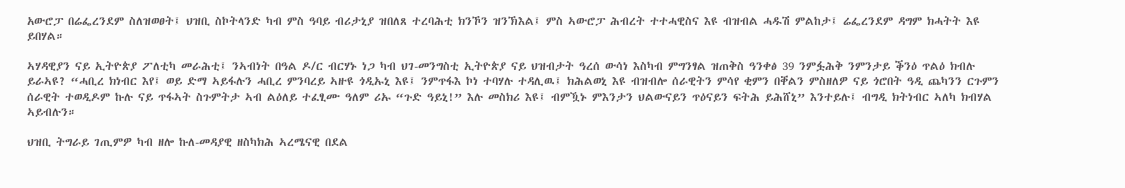አውሮፓ በሬፌረንደም ስለዝወፀት፤ ህዝቢ ስኮትላንድ ካብ ምስ ዓባይ ብሪታኒያ ዝበለጸ ተረባሕቲ ክንኾን ዝንኽእል፤ ምስ ኣውሮፓ ሕብረት ተተሓዊስና እዩ ብዝብል ሓዱሽ ምልከታ፤ ሬፌረንደም ዳግም ክሓትት እዩ ይበሃል።

ኣሃዳዊያን ናይ ኢትዮጵያ ፖለቲካ መራሕቲ፤ ንኣብነት በዓል ዶ/ር ብርሃኑ ነጋ ካብ ህገ-መንግስቲ ኢትዮጵያ ናይ ህዝብታት ዓረሰ ውሳነ እስካብ ምግንፃል ዝጠቅስ ዓንቀፅ 39 ንምፏሕቅ ንምንታይ ቕንዕ ጥልዕ ክብሉ ይራኣዩ? “ሓቢረ ክነብር እየ፤ ወይ ድማ ኣይፋሉን ሓቢረ ምንባረይ ኣዙዩ ጎዲኡኒ እዩ፤ ንምጥፋእ ኮነ ተባሃሉ ተዳሊዉ፤ ክሕልወኒ እዩ ብዝብሎ ሰራዊትን ምሳየ ቂምን በቐልን ምስዘለዎ ናይ ጎሮበት ዓዲ ጨካንን ርጉምን ሰራዊት ተወዲዶም ኩሉ ናይ ጥፋኣት ስጉምትታ ኣብ ልዕለይ ተፈፂሙ ዓለም ሪኡ “ጉድ ዓይኒ!” እሉ መስክሪ እዩ፤ ብምዃኑ ምእንታን ህልውናይን ጥዕናይን ፍትሕ ይሕሸኒ” እንተይሉ፤ ብግዲ ክትነብር ኣለካ ክብሃል ኣይብሉን።

ህዝቢ ትግራይ ገጢምዎ ካብ ዘሎ ኩለ-መዳያዊ ዘስካክሕ ኣረሜናዊ በደል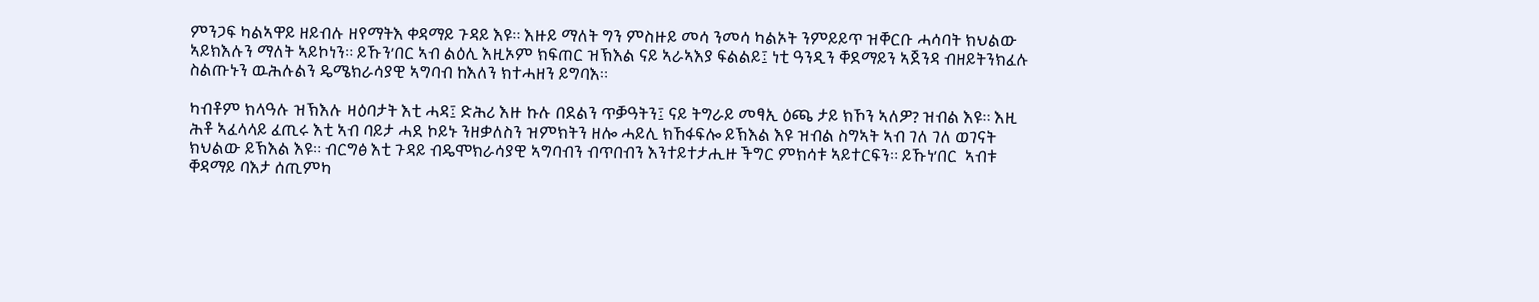ምንጋፍ ካልኣዋይ ዘይብሉ ዘየማትእ ቀዳማይ ጉዳይ እዩ። እዙይ ማለት ግን ምስዙይ መሳ ንመሳ ካልኦት ንምይይጥ ዝቐርቡ ሓሳባት ክህልው ኣይክእሉን ማለት ኣይኮነን። ይኹን’በር ኣብ ልዕሊ እዚኦም ክፍጠር ዝኽእል ናይ ኣራኣእያ ፍልልይ፤ ነቲ ዓንዲን ቐደማይን ኣጀንዳ ብዘይትንክፈሉ ስልጡኑን ዉሕሉልን ዴሜክራሳያዊ ኣግባብ ከእለን ክተሓዘን ይግባእ።

ካብቶም ክላዓሉ ዝኽእሉ ዛዕባታት እቲ ሓዳ፤ ድሕሪ እዙ ኩሉ በደልን ጥቓዓትን፤ ናይ ትግራይ መፃኢ ዕጫ ታይ ክኾን ኣለዎ? ዝብል እዩ። እዚ ሕቶ ኣፈላላይ ፈጢሩ እቲ ኣብ ባይታ ሓደ ኮይኑ ንዘቃለስን ዝምክትን ዘሎ ሓይሊ ክኸፋፍሎ ይኽእል እዩ ዝብል ስግኣት ኣብ ገለ ገለ ወገናት ክህልው ይኽእል እዩ። ብርግፅ እቲ ጉዳይ ብዴሞክራሳያዊ ኣግባብን ብጥበብን እንተይተታሒዙ ችግር ምክሳቱ ኣይተርፍን። ይኹነ’በር  ኣብቱ ቐዳማይ ባእታ ሰጢምካ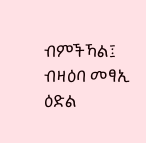ብምችኻል፤ ብዛዕባ መፃኢ ዕድል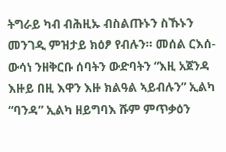ትግራይ ካብ ብሕዚኡ ብስልጡኑን ስኹኑን መንገዲ ምዝታይ ክዕፆ የብሉን። መሰል ርእሰ-ውሳነ ንዘቅርቡ ሰባትን ውድባትን “እዚ አጀንዳ እዙይ በዚ እዋን እዙ ክልዓል ኣይብሉን” ኢልካ “ባንዳ” ኢልካ ዘይግባእ ሹም ምጥቃዕን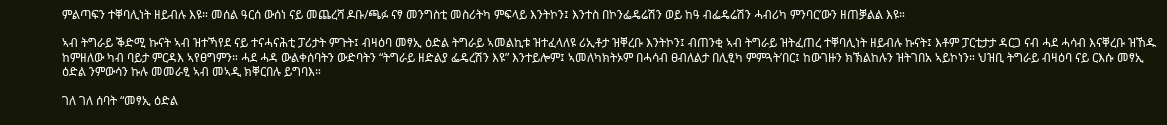ምልጣፍን ተቐባሊነት ዘይብሉ እዩ። መሰል ዓርሰ ውሰነ ናይ መጨረሻ ዶቡ/ጫፉ ናፃ መንግስቲ መስሪትካ ምፍላይ እንትኮን፤ እንተስ በኮንፌዴሬሽን ወይ ከዓ ብፌዴሬሽን ሓብሪካ ምንባር’ውን ዘጠቓልል እዩ።

ኣብ ትግራይ ቕድሚ ኩናት ኣብ ዝተኻየደ ናይ ተናሓናሕቲ ፓሪታት ምጉት፤ ብዛዕባ መፃኢ ዕድል ትግራይ ኣመልኪቱ ዝተፈላለዩ ሪኢቶታ ዝቐረቡ እንትኮን፤ ብጠንቂ ኣብ ትግራይ ዝትፈጠረ ተቐባሊነት ዘይብሉ ኩናት፤ እቶም ፓርቲታታ ዳርጋ ናብ ሓደ ሓሳብ እናቐረቡ ዝኸዱ ከምዘለው ካብ ባይታ ምርዳእ ኣየፀግምን። ሓደ ሓዳ ውልቀሰባትን ውድባትን “ትግራይ ዘድልያ ፌዴረሽን እዩ” እንተይሎም፤ ኣመለካክትኦም በሓሳብ ፀብለልታ በሊፂካ ምምጓት’በር፤ ከውገዙን ክኽልከሉን ዝትገበአ ኣይኮነን። ህዝቢ ትግራይ ብዛዕባ ናይ ርእሱ መፃኢ ዕድል ንምውሳን ኩሉ መመራፂ ኣብ መኣዲ ክቐርበሉ ይግባእ።

ገለ ገለ ሰባት “መፃኢ ዕድል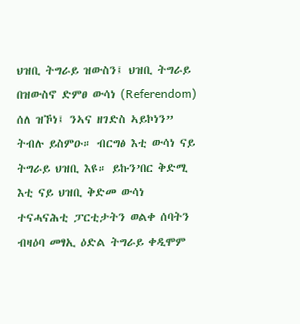ህዝቢ ትግራይ ዝውስን፤ ህዝቢ ትግራይ በዝውስኖ ድምፀ ውሳነ (Referendom) ሰለ ዝኾነ፤ ንኣና ዘገድስ ኣይኮነን” ትብሉ ይስምዑ። ብርግፅ እቲ ውሳነ ናይ ትግራይ ህዝቢ እዩ። ይኩን’በር ቅድሚ እቲ ናይ ህዝቢ ቅድመ ውሳነ ተናሓናሕቲ ፓርቲታትን ወልቀ ሰባትን ብዛዕባ መፃኢ ዕድል ትግራይ ቀዲሞም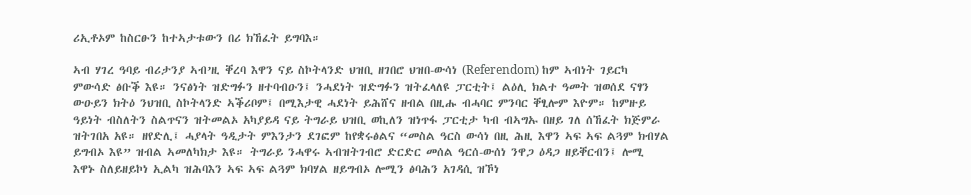ሪኢቶኦም ከስርፁን ከተኣታቱውን በሪ ክኸፈት ይግባእ።

ኣብ ሃገረ ዓባይ ብሪታንያ ኣብ’ዚ ቐረባ እዋን ናይ ስኮትላንድ ህዝቢ ዘገበሮ ህዝበ-ውሳነ (Referendom) ከም ኣብነት ገይርካ ምውሳድ ፅቡቕ እዩ። ንናፅነት ዝድግፉን ዘተባብዑን፤ ንሓደነት ዝድግፉን ዝትፈላለዩ ፓርቲት፤ ልዕሊ ክልተ ዓመት ዝወሰደ ናፃን ውዑይን ክትዕ ንህዝቢ ስኮትላንድ ኣቕሪቦም፤ በሚእታዊ ሓደነት ይሕሸና ዘብል በዚሑ ብሓባር ምንባር ቐፂሎም እዮም። ከምዙይ ዓይነት ብስለትን ስልጥናን ዝትመልኦ አካያይዳ ናይ ትግራይ ህዝቢ ወኪለን ዝነጥፋ ፓርቲታ ካብ ብኣግኡ በዘይ ገለ ሰኸፈት ክጅምራ ዝትገበአ አዩ። ዘየድሊ፤ ሓያላት ዓዲታት ምእንታን ደገፎም ከየቋሩፅልና “መስል ዓርስ ውሳነ በዚ ሕዚ እዋን ኣፍ ኣፍ ልጓም ክብሃል ይግብኦ እዩ” ዝብል ኣመለካክታ እዩ። ትግራይ ንሓዋሩ ኣብዝትገብሮ ድርድር መሰል ዓርሰ-ውሰነ ንዋጋ ዕዳጋ ዘይቐርብን፤ ሎሚ እዋኑ ስለይዘይኮነ ኢልካ ዝሕባእን ኣፍ ኣፍ ልጓም ክባሃል ዘይግብኦ ሎሚን ፅባሕን አገዳሲ ዝኾነ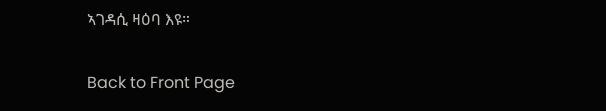ኣገዳሲ ዛዕባ እዩ።

Back to Front Page